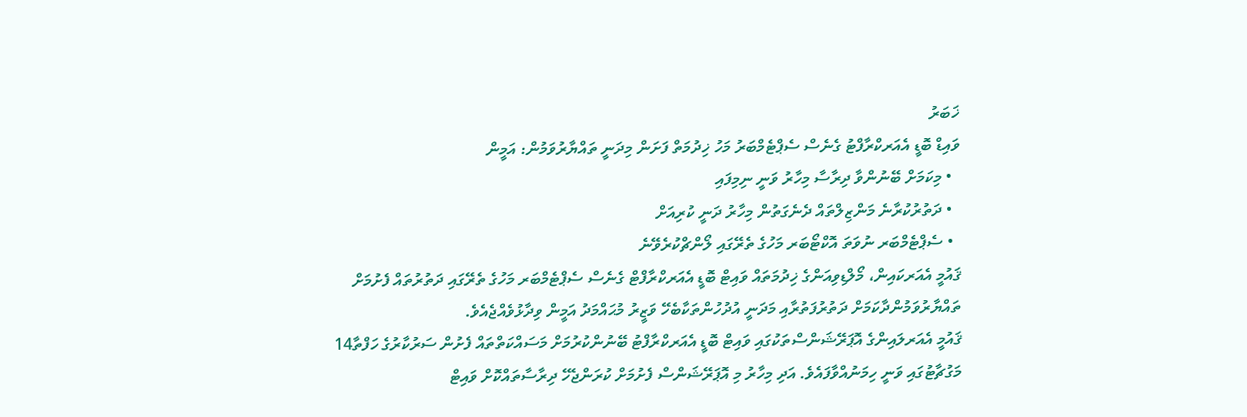ޚަބަރު
ވައިޑް ބޮޑީ އެއަރކްރާފްޓު ގެނެސް ސެޕްޓެމްބަރު މަހު ޚިދުމަތް ފަށަން މިދަނީ ތައްޔާރުވަމުން: އަމީން
  • މިކަމަށް ބޭނުންވާ ދިރާސާ މިހާރު ވަނީ ނިމިފައި
  • ދަތުރުކުރާނެ މަންޒިލްތައް ދެނެގަތުން މިހާރު ދަނީ ކުރިއަށް
  • ސެޕްޓެމްބަރ ނުވަތަ އޮކްޓޯބަރ މަހުގެ ތެރޭގައި ލޯންޗްކުރެވޭނެ
ޤައުމީ އެއަރކައިން، މޯލްޑިވިއަންގެ ޚިދުމަތައް ވައިޓް ބޮޑީ އެއަރކްރާފްޓް ގެނެސް ސެޕްޓެމްބަރ މަހުގެ ތެރޭގައި ދަތުރުތައް ފެށުމަށް ތައްޔާރުވަމުންދާކަމަށް ދަތުރުފަތުރާއި މަދަނީ އުދުހުންތަކާބެހޭ ވަޒީރު މުޙައްމަދު އަމީން ވިދާޅުވެއްޖެއެވެ.
ޤައުމީ އެއަރލައިންގެ އޮޕަރޭޝަންސްތަކުގައި ވައިޓް ބޮޑީ އެއަރކްރާފްޓު ބޭނުންކުރުމަށް މަސައްކަތްތައް ފެށުން ސަރުކާރުގެ ހަފްތާ14 މަގުޗާޓުގައި ވަނީ ހިމަނުއްވާފައެވެ. އަދި މިހާރު މި އޮޕަރޭޝަންސް ފެށުމަށް ކުރަންޖެހޭ ދިރާސާތައްކޮށް ވައިޓް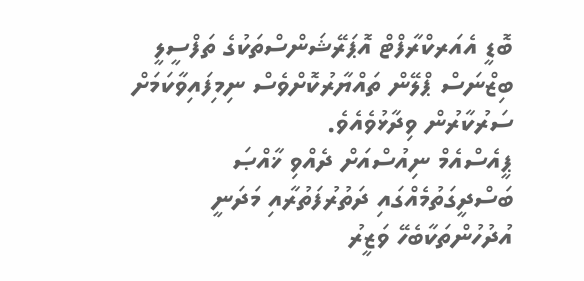ބޮޑީ އެއަރކްރާފްޓް އޮޕަރޭޝަންސްތަކުގެ ތަފްސީލީ ބިޒްނަސް ޕްލޭން ތައްޔާރުކޮށްވެސް ނިމިފައިވާކަމަށް ސަރުކާރުން ވިދާޅުވެއެވެ.
ޕީއެސްއެމް ނިއުސްއަށް ދެއްވި ޚާއްޞަ ބަސްދީގަތުމެއްގައި ދަތުރުފަތުރާއި މަދަނީ އުދުހުންތަކާބެހޭ ވަޒީރު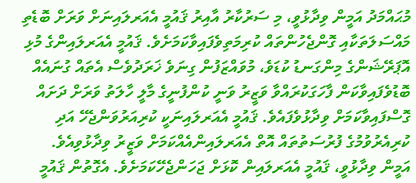މުޙައްމަދު އަމީން ވިދާޅުވީ، މި ސަރުކާރު އާއިރު ޤައުމީ އެއަރލައިނަށް ވަރަށް ބޮޑެތި މައްސަލަތަކާއި ގޮންޖެހުންތައް ކުރިމަތިވެފައިވާކަމަށެވެ. ޤައުމީ އެއަރލައިންގެ މުޅި އޮޕަރޭޝަންގެ މިންގަނޑު ކުޑަވެ، މުވައްޒަފުން ގިނަވެ ޚަރަދުވެސް އެތައް ގުނައެއް ބޮޑުވެފައިވާކަން ފާހަގަކުރައްވާ ވަޒީރު ވަނީ ކުންފުނީގެ މާލީ ހާލަތު ވަރަށް ދަށައް ގޮސްފައިވާކަމަށް ވިދާޅުވެފައެވެ. ޤައުމީ އެއަރލައިނަކީ ކުރިއަރުވަންޖެހޭ އަދި ކުރިއެރުވުމުގެ ފުރުސަތުތައް އޮތް އެއަރލައިންއެއްކަމަށް ވަޒީރު ވިދާޅުވިއެވެ.
އަމީން ވިދާޅުވީ، ޤައުމީ އެއަރލައިން ކޮޅަށް ޖަހަންޖެހޭކަމަށެވެ. އެގޮތުން ޤައުމީ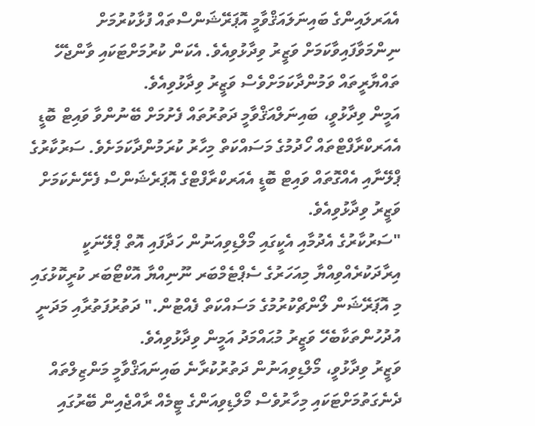އެއަރލައިންގެ ބައިނަލައަޤްވާމީ އޮޕަރޭޝަންސްތައް ފުޅާކުރުމަށް ނިންމަވާފައިވާކަމަށް ވަޒީރު ވިދާޅުވިއެވެ. އެކަން ކުރުމަށްޓަކައި ވާންޖެހޭ ތައްޔާރީތައް ވަމުންދާކަމަށްވެސް ވަޒީރު ވިދާޅުވިއެވެ.
އަމީން ވިދާޅުވީ، ބައިނަލްއަޤްވާމީ ދަތުރުތައް ފެށުމަށް ބޭނުންވާ ވައިޓް ބޮޑީ އެއަރކްރާފްޓްތައް ހޯދުމުގެ މަސައްކަތް މިހާރު ކުރަމުންދާކަމަށެވެ. ސަރުކާރުގެ ޕްލޭނާއި އެއްގޮތައް ވައިޓް ބޮޑީ އެއަރކްރާފްޓްގެ އޮޕަރެޝަންސް ފެށޭނެކަމަށް ވަޒީރު ވިދާޅުވިއެވެ.
"ސަރުކާރުގެ އެދުމާއި އެކީގައި މޯލްޑިވިއަނުން ހަދާފައި އޮތް ޕްލޭނަކީ އިރާދަކުރެއްވިއްޔާ މިއަހަރުގެ ސެޕްޓެމްބަރ ނޫނިއްޔާ އޮކްޓޯބަރ ކުރީކޮޅުގައި މި އޮޕަރޭޝަން ލޯންޗްކުރުމުގެ މަސައްކަތް ފެއްޓުން." ދަތުރުފަތުރާއި މަދަނީ އުދުހުންތަކާބެހޭ ވަޒީރު މުޙައްމަދު އަމީން ވިދާޅުވިއެވެ.
ވަޒީރު ވިދާޅުވީ، މޯލްޑިވިއަނުން ދަތުރުކުރާނެ ބައިނައަޤްވާމީ މަންޒިލްތައް ދެނެގަތުމަށްޓަކައި މިހާރުވެސް މޯލްޑިވިއަންގެ ޓީމެއް ރާއްޖެއިން ބޭރުގައި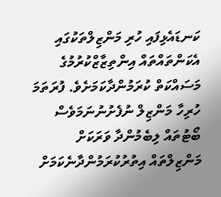ކަނޑައެޅިފައި ހުރި މަންޒިލްތަކުގައި އެކަންތައްތައް އިންތިޒާޒްކުރުމުގެ މަސައްކަތް ކުރަމުންދާކަމަށެވެ. ފުރަތަމަ ހުރިހާ މަންޒިލް ނުފެށުނުނަމަވެސް ބޯޓުތައް ލިބެމުންދާ ވަރަކަށް މަންޒިލްތައް އިތުރުކުރަމުންދާނެކަމަށް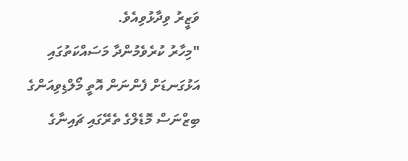ވަޒީރު ވިދާޅުވިއެވެ.
"މިހާރު ކުރެވެމުންދާ މަސައްކަތުގައި އަޅުގަނޑަށް ފެންނަން އޮތީ މޯލްޑިވިއަންގެ ބިޒްނަސް މޮޑެލްގެ ތެރޭގައި ޗައިނާގެ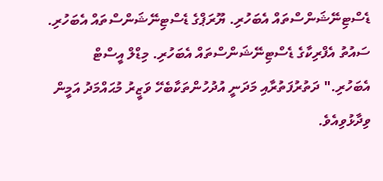ޑެސްޓިނޭޝަންސްތައް އެބަހުރި. ޔޫރަޕްގެ ޑެސްޓިނޭޝަންސްތައް އެބަހުރި. ސައުތު އެފްރިކާގެ ޑެސްޓިނޭޝަންސްތައް އެބަހުރި. މިޑްލް އީސްޓް އެބަހުރި." ދަތުރުފަތުރާއި މަދަނީ އުދުހުންތަކާބެހޭ ވަޒީރު މުޙައްމަދު އަމީން ވިދާޅުވިއެވެ.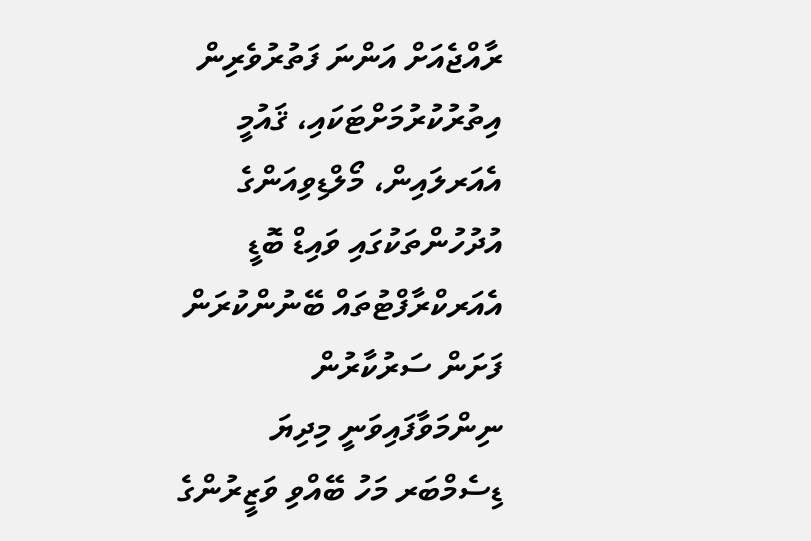ރާއްޖެއަށް އަންނަ ފަތުރުވެރިން އިތުރުކުރުމަށްޓަކައި، ޤައުމީ އެއަރލައިން، މޯލްޑިވިއަންގެ އުދުހުންތަކުގައި ވައިޑް ބޮޑީ އެއަރކްރާފްޓުތައް ބޭނުންކުރަން ފަށަން ސަރުކާރުން ނިންމަވާފައިވަނީ މިދިޔަ ޑިސެމްބަރ މަހު ބޭއްވި ވަޒީރުންގެ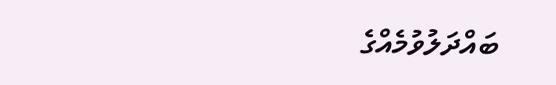ބައްދަލުވުމެއްގެ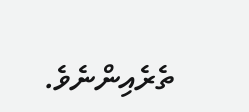ތެރެއިންނެވެ.